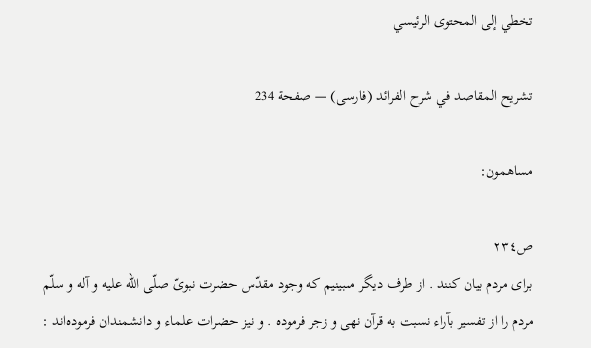تخطي إلى المحتوى الرئيسي

تشريح المقاصد في شرح الفرائد (فارسى) — صفحة 234

مساهمون:

ص٢٣٤
براى مردم بيان كنند . از طرف ديگر مىبينيم كه وجود مقدّس حضرت نبوىّ صلّى اللّه عليه و آله و سلّم مردم را از تفسير بآراء نسبت به قرآن نهى و زجر فرموده . و نيز حضرات علماء و دانشمندان فرموده‌اند :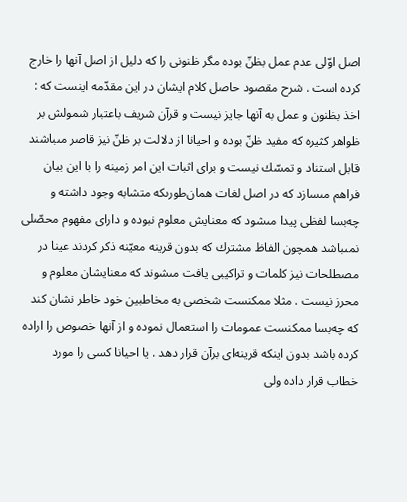اصل اوّلى عدم عمل بظنّ بوده مگر ظنونى را كه دليل از اصل آنها را خارج كرده است . شرح مقصود حاصل كلام ايشان در اين مقدّمه اينست كه : اخذ بظنون و عمل به آنها جايز نيست و قرآن شريف باعتبار شمولش بر ظواهر كثيره كه مفيد ظنّ بوده و احيانا از دلالت بر ظنّ نيز قاصر مىباشند قابل استناد و تمسّك نيست و براى اثبات اين امر زمينه را با اين بيان فراهم مىسازد كه در اصل لغات همان‌طورىكه متشابه وجود داشته و چه‌بسا لفظى پيدا مىشود كه معنايش معلوم نبوده و داراى مفهوم محصّلى نمىباشد همچون الفاظ مشترك كه بدون قرينه معيّنه ذكر كردند عينا در مصطلحات نيز كلمات و تراكيبى يافت مىشوند كه معنايشان معلوم و محرز نيست . مثلا ممكنست شخصى به مخاطبين خود خاطر نشان كند كه چه‌بسا ممكنست عمومات را استعمال نموده و از آنها خصوص را اراده كرده باشد بدون اينكه قرينه‌اى برآن قرار دهد . يا احيانا كسى را مورد خطاب قرار داده ولى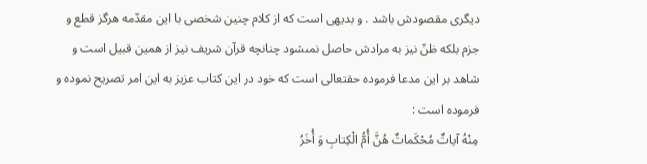ديگرى مقصودش باشد . و بديهى است كه از كلام چنين شخصى با اين مقدّمه هرگز قطع و جزم بلكه ظنّ نيز به مرادش حاصل نمىشود چنانچه قرآن شريف نيز از همين قبيل است و شاهد بر اين مدعا فرموده حقتعالى است كه خود در اين كتاب عزيز به اين امر تصريح نموده و فرموده است :
مِنْهُ آياتٌ مُحْكَماتٌ هُنَّ أُمُّ الْكِتابِ وَ أُخَرُ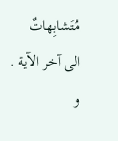مُتَشابِهاتٌ
الى آخر الآية . و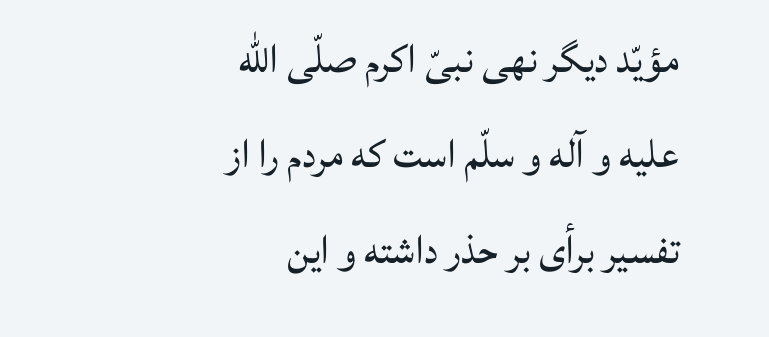مؤيّد ديگر نهى نبىّ اكرم صلّى اللّه عليه و آله و سلّم است كه مردم را از تفسير برأى بر حذر داشته و اين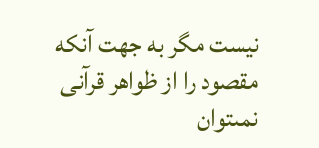نيست مگر به جهت آنكه مقصود را از ظواهر قرآنى نمىتوان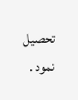تحصيل نمود .